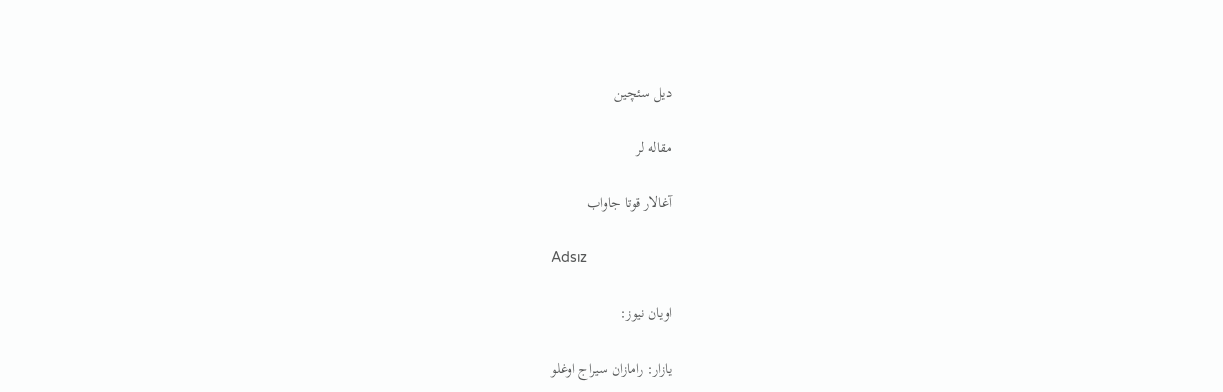دیل سئچین

مقاله لر

آغالار قوتا جاواب

Adsız

اویان نیوز:

یازار: رامازان سیراج اوغلو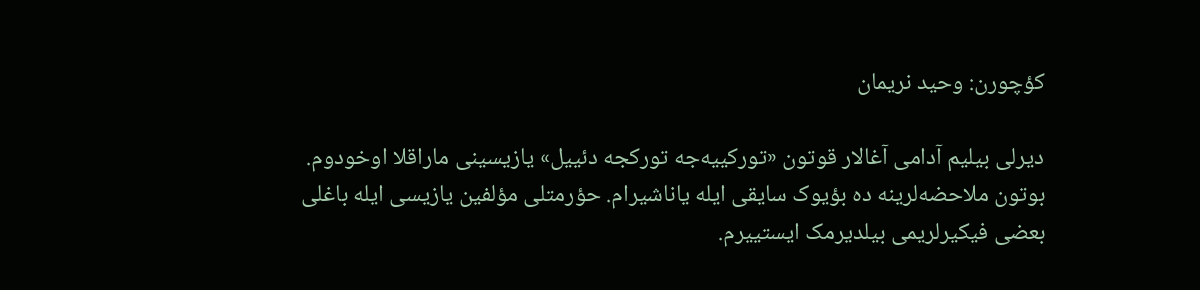کؤچورن: وحید نریمان

دیرلی بیلیم آدامی آغالار قوتون «تورکییه‌جه تورکجه دئییل» یازیسینی ماراقلا اوخودوم. بوتون ملاحضه‌لرینه ده بؤیوک سایقی ایله یاناشیرام. حؤرمتلی مؤلفین یازیسی ایله باغلی بعضی فیکیرلریمی بیلدیرمک ایستییرم.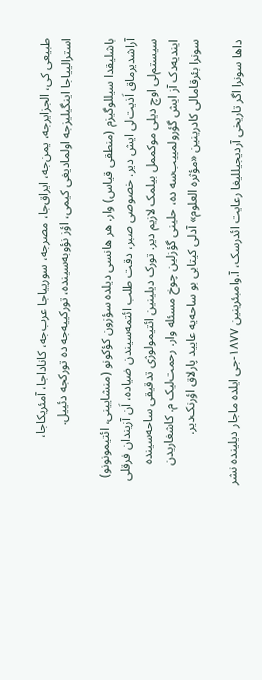طبیعی کی، الجزایرجه، یمن‌جه، ایراق‌جا، مصرجه، سورییاجا عرب‌جه، کاناداجا، آمئریکاجا، استرالییاجا اینگیلیزجه اولمادیغی کیمی، اؤز نؤوبه‌سینده، تورکییه‌جه ده تورکجه دئییل.

باشلیقدا سیللوگیزم (منطقی قیاس) وار. هر هانسی دیلده سؤزون کؤکونو (منشایینی، ائتیمونونو) آراشدیرماق اَذیت‌لی ایش دیر. خصوصی صبر، دقت طلب ائتمه‌سیندن ضیاده، اَن آزیندان فرقلی سیستم‌لی اوچ دیلی موکممل بیلمک لازیم ‌دیر. تورک دیلینین ائتیمولوژی تدقیقی ساحه‌سینده ایندیه‌دک آز ایش گؤرولمییب‌سه ده، حلینی گؤزلین چوخ مسئله وار. رحمت‌لیک م. کاشغاریدن سونرا بئرقامالی کادرینین «مؤثره العلوم» آدلی کیتابی بو ساحه‌یه عایید پارلاق اؤرنک‌دیر.

داها سونرا اگر تاریخی آردیجیللیغا رعایت ائدرسک، آ.وامبئرینین ۱۸۷۷-جی ایلده ماجار دیلینده نشر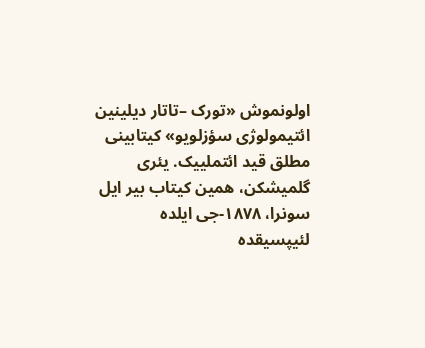اولونموش «تورک –تاتار دیلینین ائتیمولوژی سؤزلویو» کیتابینی مطلق قید ائتملییک. یئری گلمیشکن، همین کیتاب بیر ایل سونرا، ۱۸۷۸-جی ایلده لئیپسیقده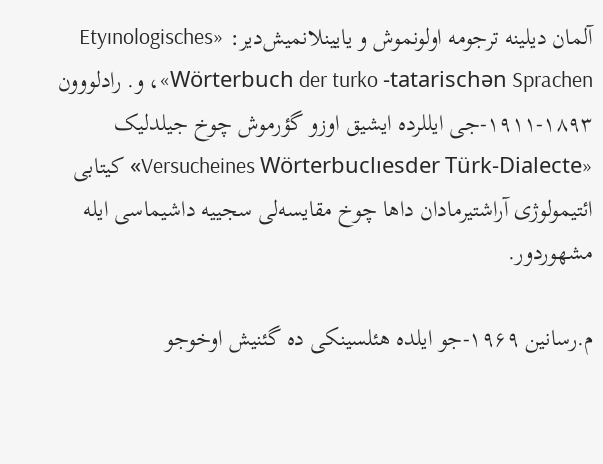آلمان دیلینه ترجومه اولونموش و یایینلانمیش‌دیر: «Etyınologisches Wörterbuch der turko -tatarischən Sprachen»، و. رادلووون ۱۸۹۳-۱۹۱۱-جی ایللرده ایشیق اوزو گؤرموش چوخ جیلدلیک «Versucheines Wörterbuclıesder Türk-Dialecte» کیتابی ائتیمولوژی آراشتیرمادان داها چوخ مقایسه‌لی سجییه داشیماسی ایله مشهوردور.

م.رسا‌نین ۱۹۶۹-جو ایلده هئلسینکی ده گئنیش اوخوجو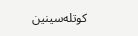کوتله‌سینین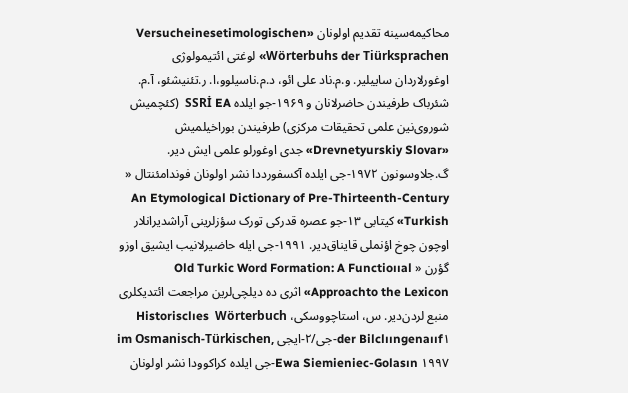محاکیمه‌سینه تقدیم اولونان «Versucheinesetimologischen Wörterbuhs der Tiürksprachen» لوغتی ائتیمولوژی اوغورلاردان ساییلیر. و.م.ناد علی‌ ائو، د.م.ناسیلوو،ا. ر.تئنیشئو، آ.م. شئرباک طرفیندن حاضرلانان و ۱۹۶۹-جو ایلده SSRİ EA  (کئچمیش شوروی‌نین علمی تحقیقات مرکزی) طرفیندن بوراخیلمیش «Drevnetyurskiy Slovar» جدی اوغورلو علمی ایش دیر. گ.جلاوسونون ۱۹۷۲-جی ایلده آکسفورددا نشر اولونان فوندامئنتال « An Etymological Dictionary of Pre-Thirteenth-Century Turkish» کیتابی ۱۳-جو عصره قدرکی تورک سؤزلرینی آراشدیرانلار اوچون چوخ اؤنملی قایناق‌دیر. ۱۹۹۱-جی ایله حاضیرلانیب ایشیق اوزو گؤر‌ن « Old Turkic Word Formation: A Functioııal Approachto the Lexicon» اثری ده دیلچی‌لرین مراجعت ائتدیکلری منبع ‌لردن‌دیر. س، استاچووسکی، Historisclıes  Wörterbuch der Bilclııngenaııf۱-جی/۲-ایجی im Osmanisch-Türkischen, Ewa Siemieniec-Golasın ۱۹۹۷-جی ایلده کراکوودا نشر اولونان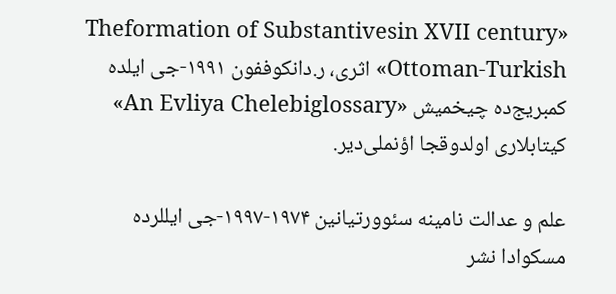«Theformation of Substantivesin XVII century Ottoman-Turkish» اثری، ر.دانکوففون ۱۹۹۱-جی ایلده کمبریج‌ده چیخمیش «An Evliya Chelebiglossary» کیتابلاری اولدوقجا اؤنملی‌دیر.

علم و عدالت نامینه سئوورتیانین ۱۹۷۴-۱۹۹۷-جی ایللرده مسکوادا نشر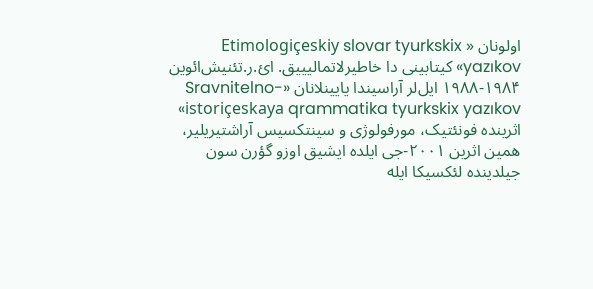اولونان « Etimologiçeskiy slovar tyurkskix yazıkov» کیتابینی دا خاطیرلاتمالیییق. ائ.ر.تئنیش‌ائوین ۱۹۸۴-۱۹۸۸ ایل‌لر آراسیندا یایینلانان «Sravnitelno-istoriçeskaya qrammatika tyurkskix yazıkov» اثرینده فونئتیک، مورفولوژی و سینتکسیس آراشتیریلیر، همین اثرین ۲۰۰۱-جی ایلده ایشیق اوزو گؤر‌ن سون جیلدینده لئکسیکا ایله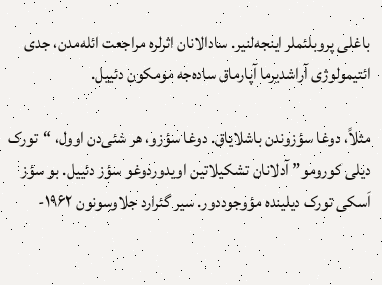باغلی پروبلئملر اینجه‌لنیر. سادالانان اثرلره مراجعت ائله‌مدن، جدی ائتیمولوژی آراشدیرما آپارماق ساده‌جه مومکون دئییل.

مثلاً، دوغا سؤزوندن باشلایاق. دوغا سؤزو، هر شئی‌دن اوول، “تورک دیلی کورومو” آدلانان تشکیلاتین اویدوردوغو سؤز دئییل. بو سؤز اَسکی تورک دیلینده مؤوجوددور. سیر گئرارد جلاوسونون ۱۹۶۲-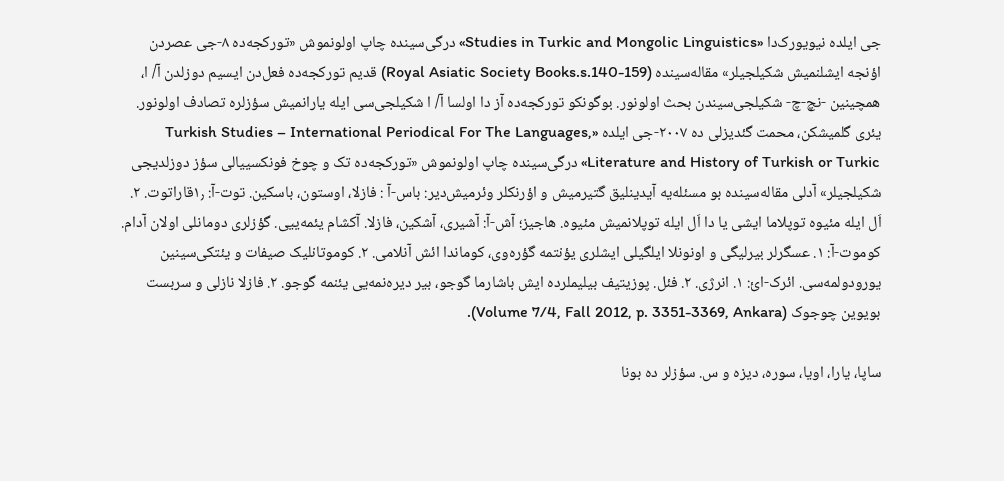جی ایلده نیویورک‌دا «Studies in Turkic and Mongolic Linguistics» درگی‌سینده چاپ اولونموش «تورکجه‌ده ۸-جی عصردن اؤنجه ایشلنمیش شکیلجیلر» مقاله‌سینده (Royal Asiatic Society Books.s.140-159) قدیم تورکجه‌ده فعل‌دن ایسیم دوزلدن آ/ ا، همچینین -نچ-چ- شکیلجی‌سیندن بحث اولونور. بوگونکو تورکجه‌ده آز دا اولسا آ/ ا شکیلجی‌سی ایله یارانمیش سؤزلره تصادف اولونور. یئری گلمیشکن، محمت گئدیزلی ده ۲۰۰۷-جی ایلده «Turkish Studies – International Periodical For The Languages, Literature and History of Turkish or Turkic» درگی‌سینده چاپ اولونموش «تورکجه‌ده تک و چوخ فونکسییالی سؤز دوزلدیجی شکیلجیلر» آدلی مقاله‌سینده بو مسئله‌یه آیدینلیق گتیرمیش و اؤرنکلر وئرمیش‌دیر: باس-آ : فازلا، اوستون، باسکین. توت-آ: ۱٫قاراتوت. ۲. اَل ایله مئیوه توپلاما ایشی یا دا اَل ایله توپلانمیش مئیوه. هاجیز؛ آش-آ: آشیری، آشکین، فازلا. آکشام یئمه‌ییی. گؤزلری دومانلی اولان آدام. کوموت-آ: ۱. عسگرلر بیرلیگی و اونونلا ایلگیلی ایشلری یؤنتمه گؤره‌وی، کوماندا ائش آنلامی. ۲. کوموتانلیک صیفات و یئتکی‌سینین یورودولمه‌‌سی. ائرک-ائ: ۱. انرژی. ۲. فئل. پوزیتیف بیلیملرده ایش باشارما گوجو، بیر دیره‌نمه‌یی یئنمه گوجو. ۲. فازلا نازلی و سربست بویوین چوجوک (Volume 7/4, Fall 2012, p. 3351-3369, Ankara).

ساپا، یارا، اویا، سوره، دیزه و س. سؤزلر ده بونا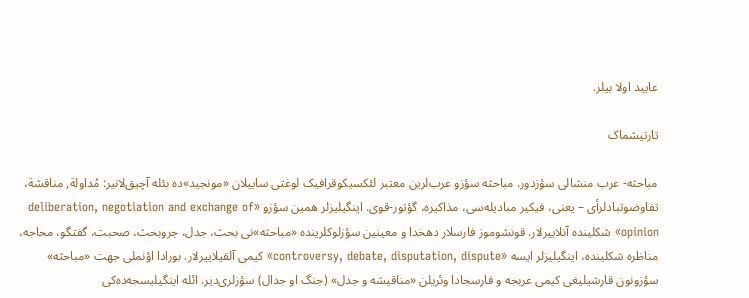عایید اولا بیلر.

تارتیشماک

مباحثه- عرب منشا‌لی سؤزدور. مباحثه سؤزو عرب‌لرین معتبر لئکسیکوقرافیک لوغتی ساییلان «مونجید»ده بئله آچیق‌لانیر: مُداولة, مناقشة، تفاوضوتبادلرأی – یعنی، فیکیر مبادیله‌سی، مذاکیره، گؤتور-قوی. اینگیلیزلر همین سؤزو «deliberation, negotiation and exchange of opinion» شکلینده آنلاییرلار. قونشوموز فارسلار دهخدا و معینین سؤزلوکلرینده «مباحثه»نی بحث، جدل، جروبحث، صحبت، گفتگو، محاجه، مناظره شکلینده، اینگیلیزلر ایسه «controversy, debate, disputation, dispute» کیمی آلقیلاییرلار. بورادا اؤنملی جهت «مباحثه» سؤزونون قارشیلیغی کیمی عربجه و فارسجادا وئریلن «مناقیشه و جدل» (جنگ او جدال) سؤزلری‌دیر. ائله اینگیلیسجه‌ده‌کی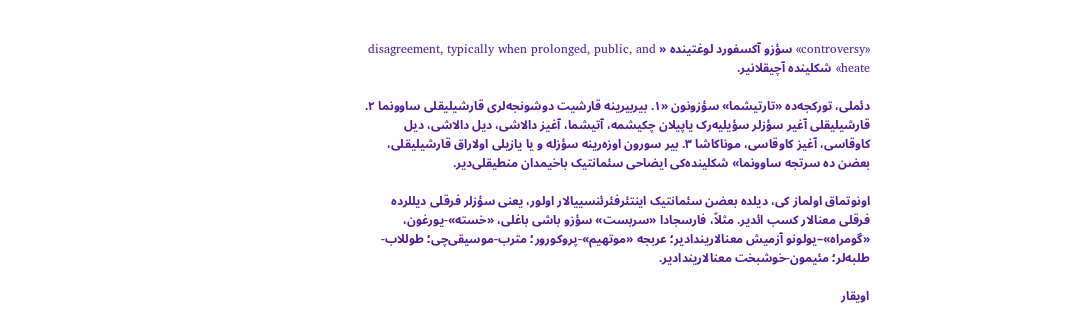«controversy» سؤزو آکسفورد لوغتینده « disagreement, typically when prolonged, public, and heate» شکلینده آچیقلانیر.

دئملی، تورکجه‌ده «تارتیشما» سؤزونون «۱. بیربیرینه قارشیت دوشونجه‌لری قارشیلیقلی ساوونما ۲. قارشیلیقلی آغیر سؤزلر سؤیلیه‌رک یاپیلان چکیشمه، آتیشما، آغیز دالاشی، دیل دالاشی، دیل کاوقاسی، آغیز کاوقاسی، موناکاشا ۳. بیر سورون اوزه‌رینه سؤزله و یا یازیلی اولاراق قارشیلیقلی، بعضن ده سرتجه ساوونما» شکلینده‌کی ایضاحی سئمانتیک باخیمدان منطیقلی‌دیر.

اونوتماق اولماز کی، دیلده بعضن سئمانتیک اینتئرفئرئنسییالار اولور، یعنی سؤزلر فرقلی دیللرده فرقلی معنالار کسب ائدیر. مثلاً، فارسجادا «سربست» سؤزو باشی باغلی، «خسته»-یورغون، «گومراه»–یولونو آزمیش معنالاریندادیر؛ عربجه «موتهیم»-پروکورور؛ مترب-موسیقی‌چی؛ طوللاب-طلبه‌لر؛ مئیمون-خوشبخت معنالاریندادیر.

اویقار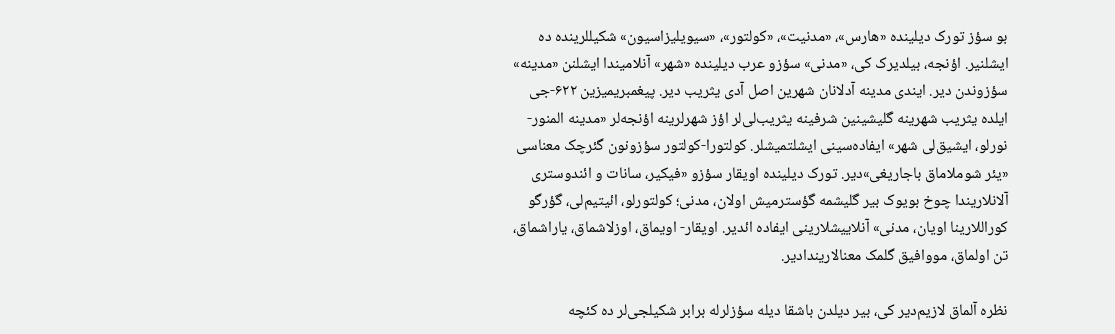بو سؤز تورک دیلینده «هارس»، «مدنیت»، «کولتور»، «سیویلیزاسیون» شکیللرینده ده ایشلنیر. اؤنجه، بیلدیرک کی، «مد‌نی» سؤزو عرب دیلینده «شهر» آنلامیندا ایشلنن «مدینه» سؤزوندن دیر. ایندی مدینه آدلانان شهرین اصل آدی یثریب ‌دیر. پیغمبریمیزین ۶۲۲-جی ایلده یثریب شهرینه گلیشینین شرفینه یثریب‌لی‌لر اؤز شهرلرینه اؤنجه‌لر «مدینه‌ المنور-نورلو، ایشیق‌لی شهر» ایفاده‌سینی ایشلتمیشلر. کولتورا-کولتور سؤزونون گئرچک معناسی «یئر شوملاماق باجاریغی»دیر. تورک دیلینده اویقار سؤزو «فیکیر، سانات و ائندوستری آلانلاریندا چوخ بویوک بیر گلیشمه‌ گؤسترمیش اولان، مدنی؛ کولتورلو، ائیتیم‌لی، گؤرگو کوراللارینا اویان، مدنی» آنلاییشلارینی ایفاده ائدیر. اویقار- اویماق، اوزلاشماق، یاراشماق، تن اولماق، مووافیق گلمک معنالاریندادیر.

نظره آلماق لازیم‌دیر کی، بیر دیلدن باشقا دیله سؤزلرله برابر شکیلجی‌لر ده کئچه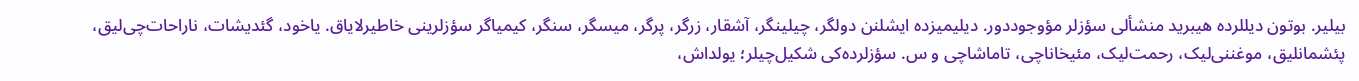بیلیر. بوتون دیللرده هیبرید منشأ‌لی سؤزلر مؤوجوددور. دیلیمیزده ایشلنن دولگر، چیلینگر، آشقار، زرگر، پرگر، میسگر، سنگر، کیمیاگر سؤزلرینی خاطیرلایاق. یاخود، گئدیشات، ناراحات‌چی‌لیق، پئشمانلیق، موغننی‌لیک، رحمت‌لیک، مئیخاناچی، تاماشاچی و س. سؤزلرده‌کی شکیل‌چیلر؛ یولداش،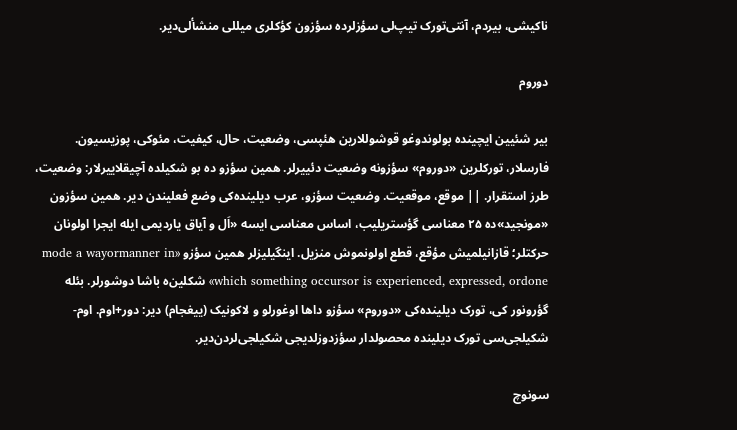ناکیشی، بیرد‌م، آنتی‌تورک تیپ‌لی سؤزلرده سؤزون کؤکلری میللی منشأ‌لی‌دیر.

دوروم

بیر شئیین ایچینده بولوندوغو قوشوللارین هئپسی، وضعیت، حال، کیفیت، مئوکی، پوزیسیون. فارسلار، تورکلرین «دوروم» سؤزونه وضعیت دئییرلر. همین سؤزو ده بو شکیلده آچیقلاییرلار: وضعیت، طرز استقرار. || موقع، موقعیت. وضعیت سؤزو، عرب دیلینده‌کی وضع فعلیندن ‌دیر. همین سؤزون «مونجید»ده ۲۵ معناسی گؤستریلیب، اساس معناسی ایسه «اَل و آیاق یاردیمی ایله ایجرا اولونان حرکتلر؛ قازانیلمیش مؤقع، قطع اولونموش منزیل. اینگیلیزلر همین سؤزو «mode a wayormanner in which something occursor is experienced, expressed, ordone» شکلین‌ه باشا دوشورلر. بئله گؤرونور کی، تورک دیلینده‌کی «دوروم» سؤزو داها اوغورلو و لاکونیک (ییغجام) دیر: دور+اوم. اوم-شکیلجی‌سی تورک دیلینده محصولدار سؤزدوزلدیجی شکیلجی‌لردن‌دیر.

سونوچ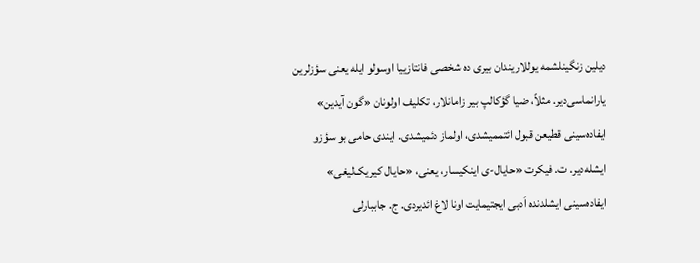دیلین زنگینلشمه یوللاریندان بیری ده شخصی فانتازییا اوسولو ایله یعنی سؤزلرین یارانماسی‌دیر. مثلاً، ضیا گؤکالپ بیر زامانلار، تکلیف اولونان «گون آیدین» ایفاده‌سینی قطیعن قبول ائتممیشدی، اولماز دئمیشدی. ایندی حامی بو سؤزو ایشله‌دیر. ت. فیکرت «حایال-ی اینکیسار، یعنی، «حایال کیریک‌لیغی» ایفاده‌سینی ایشلدنده اَدبی ایجتیمایت اونا لاغ ائدیردی. ج. جاببارلی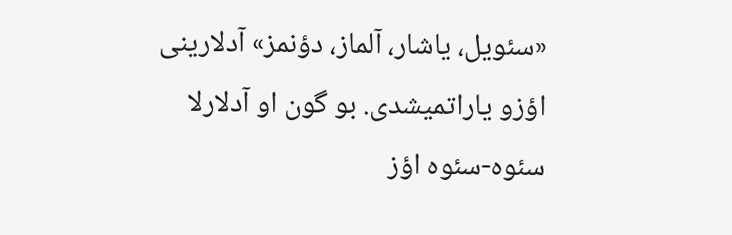«سئویل، یاشار، آلماز، دؤنمز» آدلارینی اؤزو یاراتمیشدی. بو گون او آدلارلا سئوه-سئوه اؤز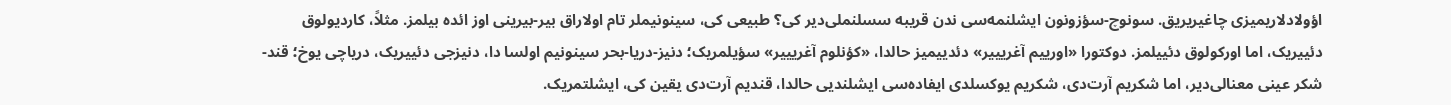اؤولادلاریمیزی چاغیریریق. سونوچ-سؤزونون ایشلنمه‌سی ندن قریبه سسلنملی‌دیر کی؟ طبیعی کی، سینونیملر تام اولاراق بیر-بیرینی اوز ائده بیلمز. مثلاً، کاردیولوق دئییریک، اما اورکولوق دئییلمز. دوکتورا «اورییم آغریییر» دئدییمیز حالدا، «کؤنلوم آغریییر» سؤیلمریک؛ دنیز-دریا-بحر سینونیم اولسا دا، دنیزجی دئییریک، دریاچی یوخ؛ قند-شکر عینی معنالی‌دیر، اما شکریم آرت‌دی، شکریم یوکسلدی ایفاده‌سی ایشلندیی حالدا، قندیم آرت‌دی یقین کی، ایشلتمریک.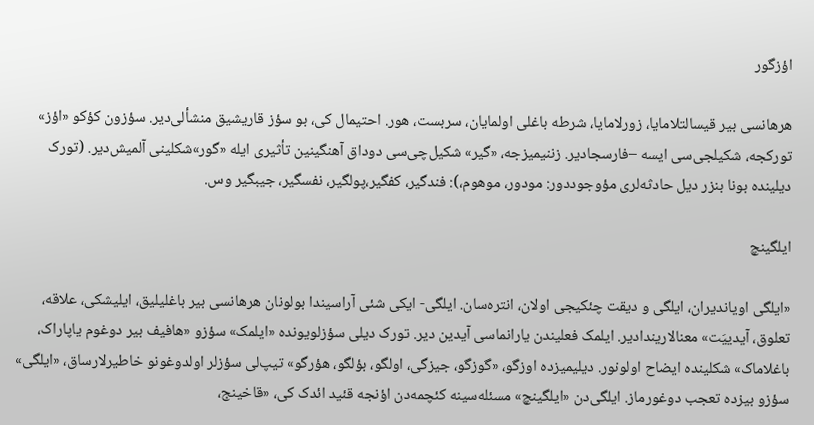اؤزگور

هرهانسی بیر قیسالتلامایا، زورلامایا، شرطه باغلی اولمایان، سربست، هور. احتیمال ‌کی، بو سؤز قاریشیق منشأ‌لی‌دیر. سؤزون کؤکو «اؤز» تورکجه، شکیلجی‌سی ایسه –فارسجادیر. زننیمیزجه، «گیر» شکیل‌چی‌سی دوداق آهنگینین تأثیری ایله «گور»شکلینی آلمیش‌دیر. (تورک دیلینده بونا بنزر دیل حادثه‌لری مؤوجوددور: مودور، موهوم،): فندگیر، کفگیر،پولگیر، نفسگیر، جیبگیر وس.

ایلگینچ

«ایلگی اویاندیران، ایلگی و دیقت چئکیجی اولان، انتره‌‌سان. ایلگی- ایکی شئی آراسیندا بولونان هرهانسی بیر باغلیلیق، ایلیشکی، علاقه، تعلوق، آیدییَت» معنالاریندادیر. ایلمک فعلیندن یارانماسی آیدین ‌دیر. تورک دیلی سؤزلویونده «ایلمک» سؤزو «هافیف بیر دوغوم یاپاراک، باغلاماک» شکلینده ایضاح اولونور. دیلیمیزده اوزگو، «گوزگو، جیزگی، اولگو، بؤلگو، هؤرگو» تیپ‌لی سؤزلر اولدوغونو خاطیرلارساق، «ایلگی» سؤزو بیزده تعجب دوغورماز. ایلگی‌دن «ایلگینچ» مسئله‌سینه کئچمه‌دن اؤنجه قئید ائدک کی، «قاخینج،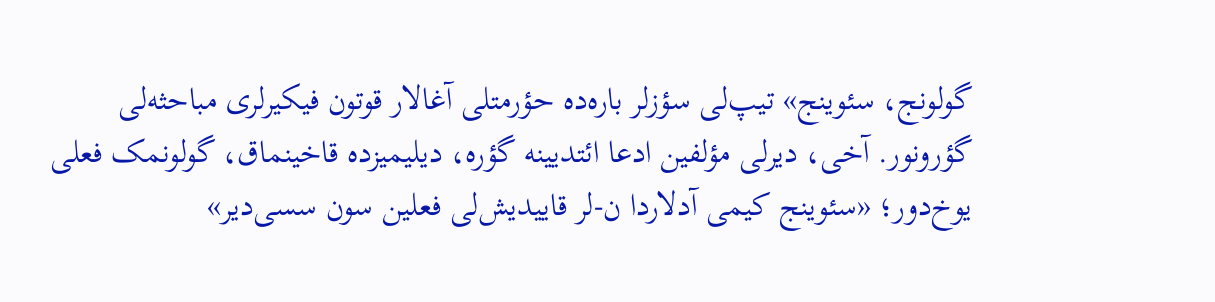گولونج، سئوینج» تیپ‌لی سؤزلر باره‌ده حؤرمتلی آغالار قوتون فیکیرلری مباحثه‌لی گؤرونور. آخی، دیرلی مؤلفین ادعا ائتدیینه گؤره، دیلیمیزده قاخینماق، گولونمک فعلی یوخ‌دور؛ «سئوینج کیمی آدلاردا ن-لر قاییدیش‌لی فعلین سون سسی‌دیر»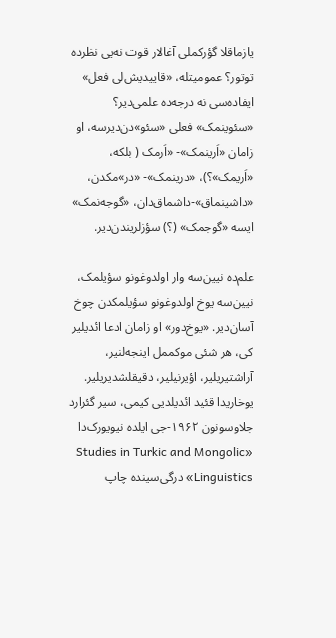یازماقلا گؤرکملی آغالار قوت نه‌یی نظرده توتور؟ عمومیتله، «قاییدیش‌لی فعل» ایفاده‌سی نه درجه‌ده علمی‌دیر؟ «سئوینمک» فعلی «سئو»دن‌دیرسه، او زامان «اَرینمک»- «اَرمک ( بلکه، «اَریمک»؟)، «درینمک»- «در»مکدن، «داشینماق»-داشماق‌دان، «گوجه‌نمک» ایسه «گوجمک» (؟) سؤزلریندن‌دیر.

علم‌ده نیین‌سه وار اولدوغونو سؤیلمک، نیین‌سه یوخ اولدوغونو سؤیلمکدن چوخ آسان‌دیر. «یوخ‌دور» او زامان ادعا ائدیلیر کی، هر شئی موکممل اینجه‌لنیر، آراشتیریلیر، اؤیرنیلیر، دقیقلشدیریلیر. یوخاریدا قئید ائدیلدیی کیمی، سیر گئرارد جلاوسونون ۱۹۶۲-جی ایلده نیویورک‌دا «Studies in Turkic and Mongolic Linguistics» درگی‌سینده چاپ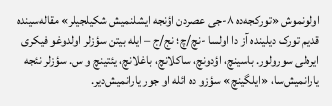اولونموش «تورکجه‌ده ۸-جی عصردن اؤنجه ایشلنمیش شکیلجیلر» مقاله‌سینده قدیم تورک دیلینده آز دا اولسا -نچ/چ؛ نج/ج – ایله بیتن سؤزلر اولدوغو فیکری ایره‌‌لی سورولور. باسینچ، اؤدونچ، ساکلانچ، باغلانچ، یئتینچ و س. سؤزلر نئجه یارانمیش‌سا، «ایلگینچ» سؤزو ده ائله او جور یارانمیش‌دیر.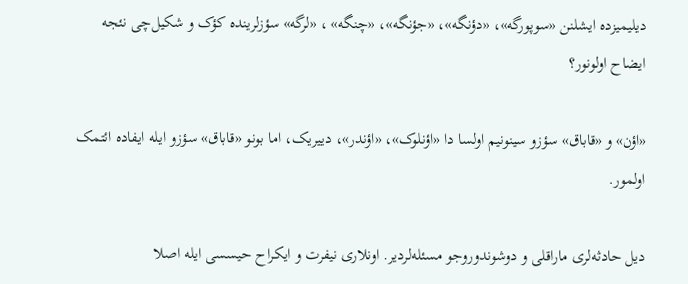دیلیمیزده ایشلنن «سوپورگه»، «دؤنگه»، «جؤنگه»، «چنگه» ، «لرگه» سؤزلرینده کؤک و شکیل‌چی نئجه ایضاح اولونور؟

«اؤن» و «قاباق» سؤزو سینونیم اولسا دا «اؤنلوک»، «اؤندر»، دییریک، اما بونو «قاباق» سؤزو ایله ایفاده ائتمک اولمور.

دیل حادثه‌لری ماراقلی و دوشوندوروجو مسئله‌لردیر. اونلاری نیفرت و ایکراح حیسسی ایله اصلا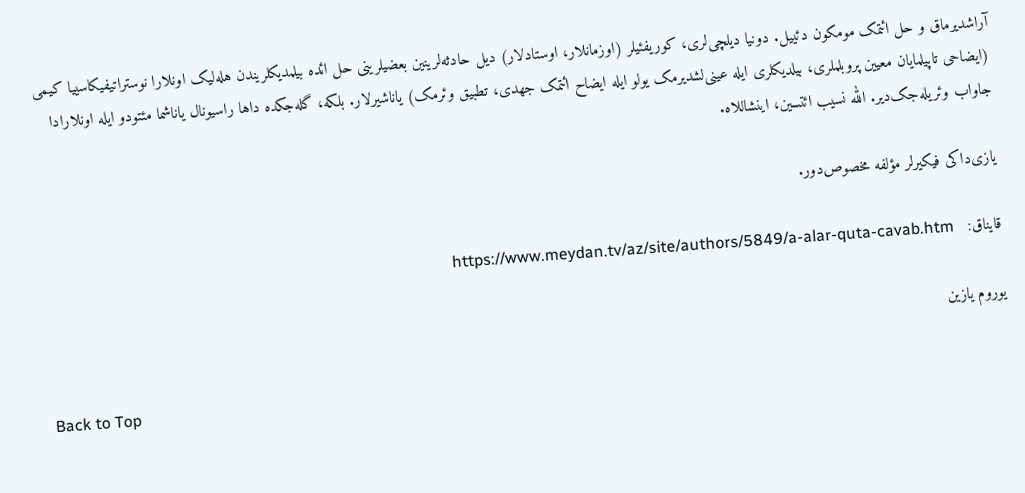آراشدیرماق و حل ائتمک مومکون دئییل. دونیا دیلچی‌لری، کوریفئیلر (اوزمانلار، اوستادلار) دیل حادثه‌لرینین بعضیلرینی حل ائده بیلمدیکلریندن هله‌لیک اونلارا نوستراتیفیکاسییا کیمی (ایضاحی تاپیلمایان معیین پروبلملری، بیلدیکلری ایله عینی‌لشدیرمک یولو ایله ایضاح ائتمک جهدی، تطبیق وئرمک) یاناشیرلار. بلکه، گله‌جکده داها راسیونال یاناشما مئتودو ایله اونلارادا جاواب وئریله‌جک‌دیر. الله نسیب ائتسین، اینشاللاه.

یازی‌داکی فیکیرلر مؤلفه مخصوص‌دور.

قایناق:   https://www.meydan.tv/az/site/authors/5849/a-alar-quta-cavab.htm

یوروم یازین

Back to Top